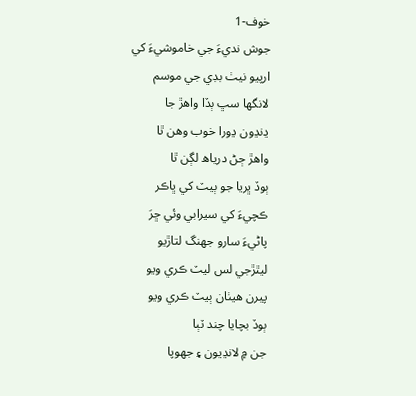خوف-1
جوش نديءَ جي خاموشيءَ کي
ارپيو نيٺ بڊي جي موسم
لانگها سڀ ٻڏا واهڙ جا
ڍنڍون ڍورا خوب وهن ٿا
واهڙ ڄڻ درياھ لڳن ٿا
ٻوڏ ڀريا جو ٻيٽ کي ڀاڪر
ڪچيءَ کي سيرابي وئي ڇرَ
پاڻيءَ سارو جهنگ لتاڙيو
ليٿڙجي لس ليٽ ڪري ويو
پيرن هيٺان ٻيٽ ڪري ويو
ٻوڏ بچايا چند ٽٻا
جن ۾ لانڍيون ۽ جهوپا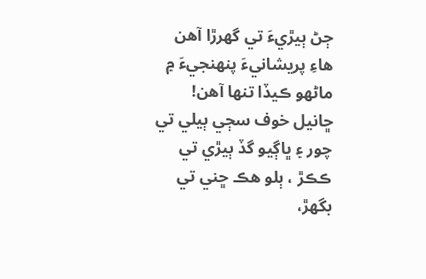ڄڻ ٻيڙيءَ تي گهرڙا آهن
هاءِ پريشانيءَ پنهنجيءَ ۾
ماڻهو ڪيڏا تنها آهن!
ڇانيل خوف سڄي ٻيلي تي
چور ۽ ڀاڳيو گڏ ٻيڙي تي
ڪڪڙ ، ٻلو هڪ ڇني تي
بگهڙ،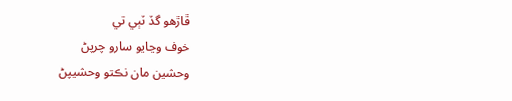ڦاڙهو گڏ ٽٻي تي
خوف وڃايو سارو چرپڻ
وحشين مان نڪتو وحشيپڻ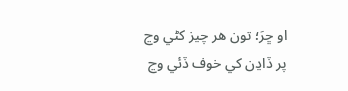او ڇرَ؛ تون هر چيز کڻي وڃ
پر ڏاڍن کي خوف ڏئي وڃ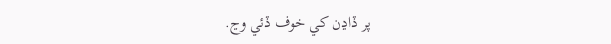پر ڏاڍن کي خوف ڏئي وڃ.